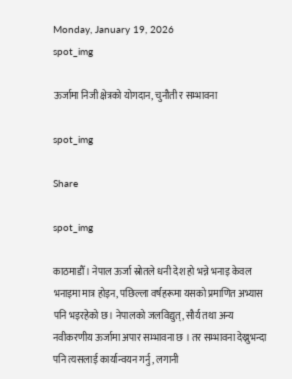Monday, January 19, 2026
spot_img

ऊर्जामा निजी क्षेत्रको योगदान, चुनौती र सम्भावना

spot_img

Share

spot_img

काठमाडौँ । नेपाल ऊर्जा स्रोतले धनी देश हो भन्ने भनाइ केवल भनाइमा मात्र होइन, पछिल्ला वर्षहरूमा यसको प्रमाणित अभ्यास पनि भइरहेको छ। नेपालको जलविद्युत्, सौर्य तथा अन्य नवीकरणीय ऊर्जामा अपार सम्भावना छ । तर सम्भावना देख्नुभन्दा पनि त्यसलाई कार्यान्वयन गर्नु, लगानी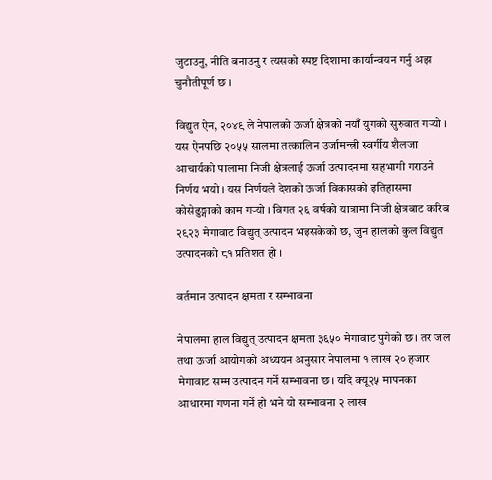जुटाउनु, नीति बनाउनु र त्यसको स्पष्ट दिशामा कार्यान्वयन गर्नु अझ चुनौतीपूर्ण छ ।

विद्युत ऐन, २०४९ ले नेपालको ऊर्जा क्षेत्रको नयाँ युगको सुरुवात गर्‍यो । यस ऐनपछि २०५५ सालमा तत्कालिन उर्जामन्त्री स्वर्गीय शैलजा आचार्यको पालामा निजी क्षेत्रलाई ऊर्जा उत्पादनमा सहभागी गराउने निर्णय भयो । यस निर्णयले देशको ऊर्जा विकासको इतिहासमा कोसेढुङ्गाको काम गर्‍यो । विगत २६ वर्षको यात्रामा निजी क्षेत्रबाट करिब २९२३ मेगावाट विद्युत् उत्पादन भइसकेको छ, जुन हालको कुल विद्युत उत्पादनको ८१ प्रतिशत हो ।

वर्तमान उत्पादन क्षमता र सम्भावना

नेपालमा हाल विद्युत् उत्पादन क्षमता ३६५० मेगावाट पुगेको छ। तर जल तथा ऊर्जा आयोगको अध्ययन अनुसार नेपालमा १ लाख २० हजार मेगावाट सम्म उत्पादन गर्ने सम्भावना छ। यदि क्यू२५ मापनका आधारमा गणना गर्ने हो भने यो सम्भावना २ लाख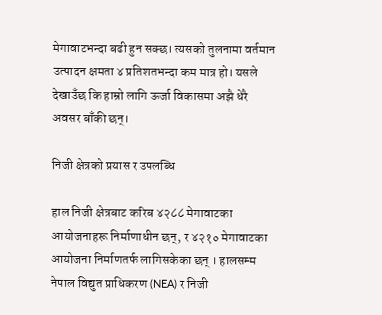मेगावाटभन्दा बढी हुन सक्छ। त्यसको तुलनामा वर्तमान उत्पादन क्षमता ४ प्रतिशतभन्दा कम मात्र हो। यसले देखाउँछ कि हाम्रो लागि ऊर्जा विकासमा अझै धेरै अवसर बाँकी छन्।

निजी क्षेत्रको प्रयास र उपलब्धि

हाल निजी क्षेत्रबाट करिब ४२८८ मेगावाटका आयोजनाहरू निर्माणाधीन छन्, र ४२१० मेगावाटका आयोजना निर्माणतर्फ लागिसकेका छन् । हालसम्म नेपाल विद्युत प्राधिकरण (NEA) र निजी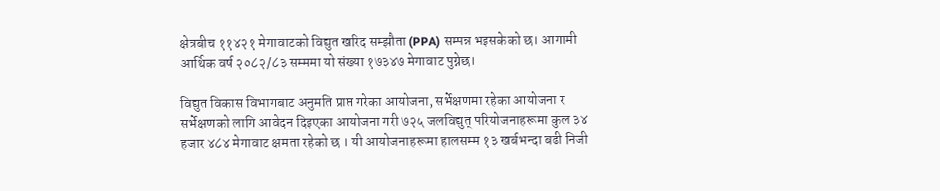क्षेत्रबीच ११४२१ मेगावाटको विद्युत खरिद सम्झौता (PPA) सम्पन्न भइसकेको छ। आगामी आर्थिक वर्ष २०८२/८३ सम्ममा यो संख्या १७३४७ मेगावाट पुग्नेछ।

विद्युत विकास विभागबाट अनुमति प्राप्त गरेका आयोजना, सर्भेक्षणमा रहेका आयोजना र सर्भेक्षणको लागि आवेदन दिइएका आयोजना गरी ७२५ जलविद्युत् परियोजनाहरूमा कुल ३४ हजार ४८४ मेगावाट क्षमता रहेको छ । यी आयोजनाहरूमा हालसम्म १३ खर्बभन्दा बढी निजी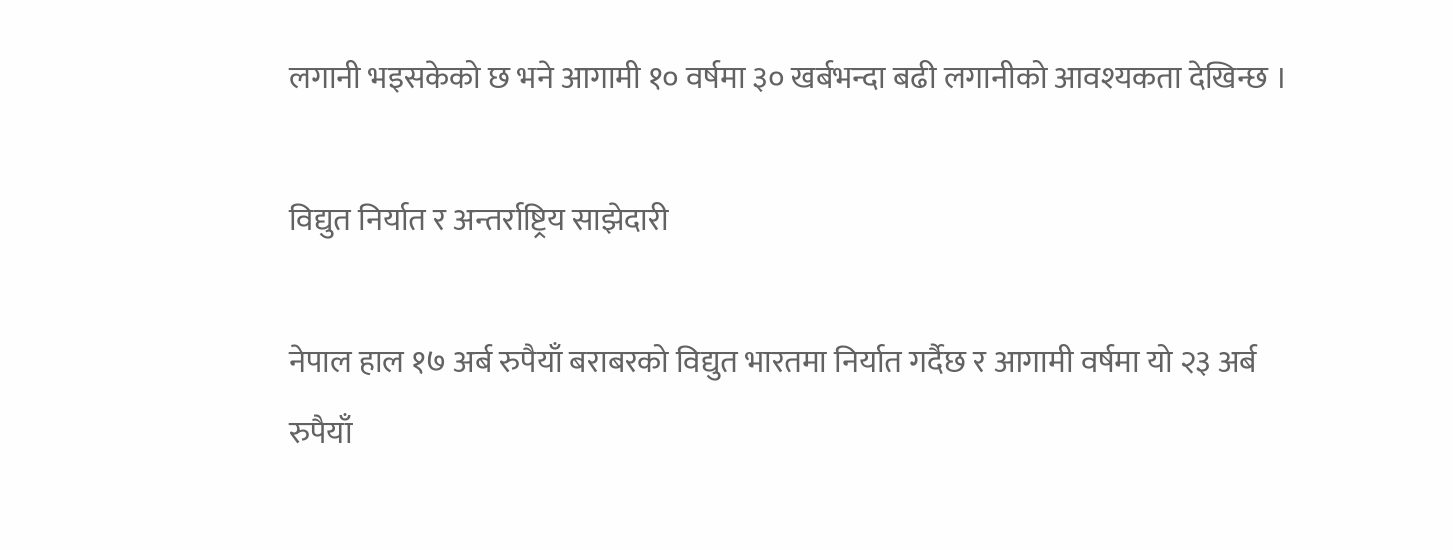लगानी भइसकेको छ भने आगामी १० वर्षमा ३० खर्बभन्दा बढी लगानीको आवश्यकता देखिन्छ ।

विद्युत निर्यात र अन्तर्राष्ट्रिय साझेदारी

नेपाल हाल १७ अर्ब रुपैयाँ बराबरको विद्युत भारतमा निर्यात गर्दैछ र आगामी वर्षमा यो २३ अर्ब रुपैयाँ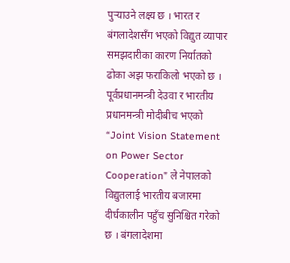पुर्‍याउने लक्ष्य छ । भारत र बंगलादेशसँग भएको विद्युत व्यापार समझदारीका कारण निर्यातको ढोका अझ फराकिलो भएको छ । पूर्वप्रधानमन्त्री देउवा र भारतीय प्रधानमन्त्री मोदीबीच भएको “Joint Vision Statement on Power Sector Cooperation” ले नेपालको विद्युतलाई भारतीय बजारमा दीर्घकालीन पहुँच सुनिश्चित गरेको छ । बंगलादेशमा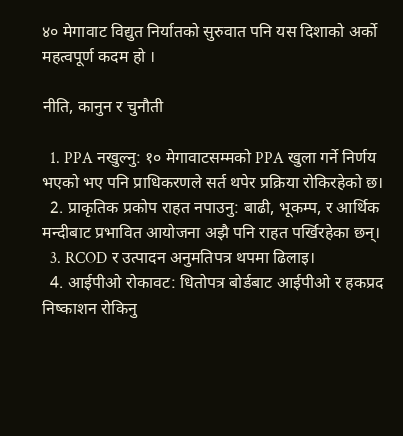४० मेगावाट विद्युत निर्यातको सुरुवात पनि यस दिशाको अर्को महत्वपूर्ण कदम हो ।

नीति, कानुन र चुनौती

  1. PPA नखुल्नु: १० मेगावाटसम्मको PPA खुला गर्ने निर्णय भएको भए पनि प्राधिकरणले सर्त थपेर प्रक्रिया रोकिरहेको छ।
  2. प्राकृतिक प्रकोप राहत नपाउनु: बाढी, भूकम्प, र आर्थिक मन्दीबाट प्रभावित आयोजना अझै पनि राहत पर्खिरहेका छन्।
  3. RCOD र उत्पादन अनुमतिपत्र थपमा ढिलाइ।
  4. आईपीओ रोकावट: धितोपत्र बोर्डबाट आईपीओ र हकप्रद निष्काशन रोकिनु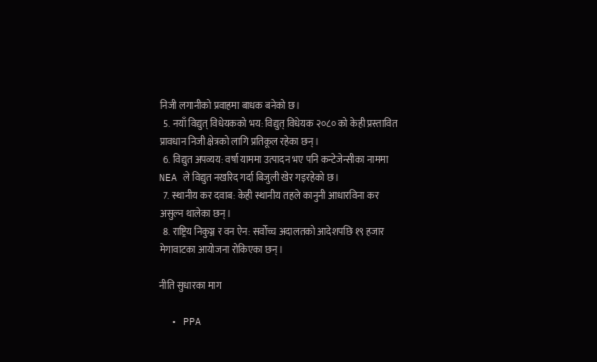निजी लगानीको प्रवाहमा बाधक बनेको छ।
  5. नयाँ विद्युत् विधेयकको भय: विद्युत् विधेयक २०८० को केही प्रस्तावित प्रावधान निजी क्षेत्रको लागि प्रतिकूल रहेका छन्।
  6. विद्युत अपव्यय: वर्षा याममा उत्पादन भए पनि कन्टेजेन्सीका नाममा NEA ले विद्युत नखरिद गर्दा बिजुली खेर गइरहेको छ।
  7. स्थानीय कर दवाब: केही स्थानीय तहले कानुनी आधारविना कर असुल्न थालेका छन्।
  8. राष्ट्रिय निकुञ्ज र वन ऐन: सर्वोच्च अदालतको आदेशपछि १९ हजार मेगावाटका आयोजना रोकिएका छन्।

नीति सुधारका माग

  • PPA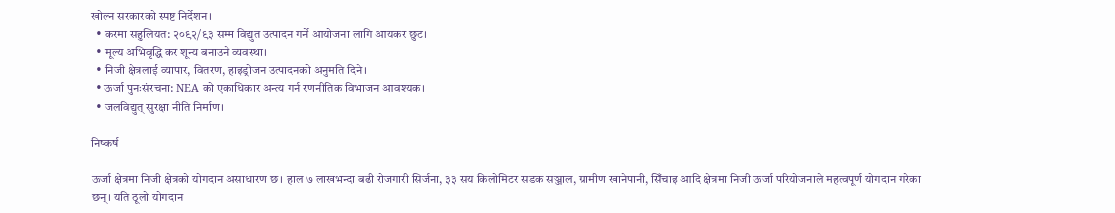खोल्न सरकारको स्पष्ट निर्देशन।
  • करमा सहुलियत: २०९२/९३ सम्म विद्युत उत्पादन गर्ने आयोजना लागि आयकर छुट।
  • मूल्य अभिवृद्धि कर शून्य बनाउने व्यवस्था।
  • निजी क्षेत्रलाई व्यापार, वितरण, हाइड्रोजन उत्पादनको अनुमति दिने।
  • ऊर्जा पुनःसंरचना: NEA को एकाधिकार अन्त्य गर्न रणनीतिक विभाजन आवश्यक।
  • जलविद्युत् सुरक्षा नीति निर्माण।

निष्कर्ष

ऊर्जा क्षेत्रमा निजी क्षेत्रको योगदान असाधारण छ। हाल ७ लाखभन्दा बढी रोजगारी सिर्जना, ३३ सय किलोमिटर सडक सञ्जाल, ग्रामीण खानेपानी, सिँचाइ आदि क्षेत्रमा निजी ऊर्जा परियोजनाले महत्वपूर्ण योगदान गरेका छन्। यति ठूलो योगदान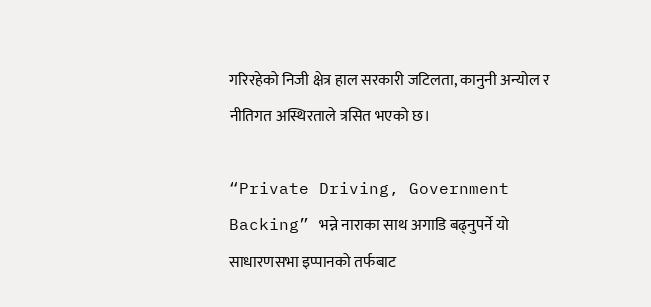गरिरहेको निजी क्षेत्र हाल सरकारी जटिलता, कानुनी अन्योल र नीतिगत अस्थिरताले त्रसित भएको छ।

“Private Driving, Government Backing” भन्ने नाराका साथ अगाडि बढ्नुपर्ने यो साधारणसभा इप्पानको तर्फबाट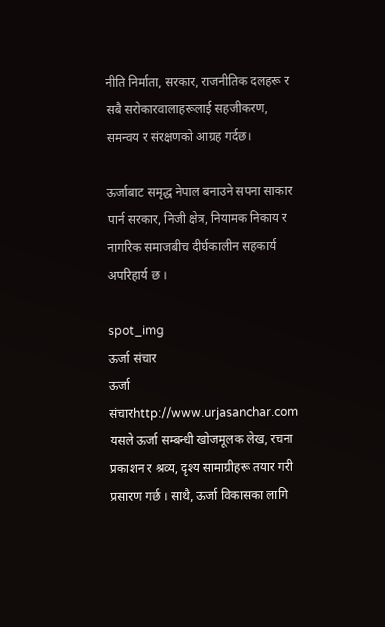नीति निर्माता, सरकार, राजनीतिक दलहरू र सबै सरोकारवालाहरूलाई सहजीकरण, समन्वय र संरक्षणको आग्रह गर्दछ।

ऊर्जाबाट समृद्ध नेपाल बनाउने सपना साकार पार्न सरकार, निजी क्षेत्र, नियामक निकाय र नागरिक समाजबीच दीर्घकालीन सहकार्य अपरिहार्य छ ।

spot_img
ऊर्जा संचार
ऊर्जा संचारhttp://www.urjasanchar.com
यसले ऊर्जा सम्बन्धी खोजमूलक लेख, रचना प्रकाशन र श्रव्य, दृश्य सामाग्रीहरू तयार गरी प्रसारण गर्छ । साथै, ऊर्जा विकासका लागि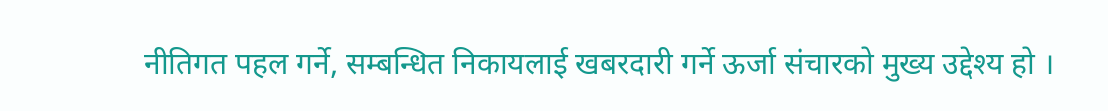नीतिगत पहल गर्ने, सम्बन्धित निकायलाई खबरदारी गर्ने ऊर्जा संचारको मुख्य उद्देश्य हो ।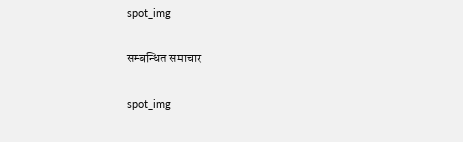spot_img

सम्बन्धित समाचार

spot_img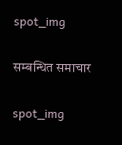spot_img

सम्बन्धित समाचार

spot_img